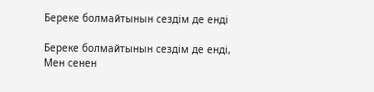Береке болмайтынын сездім де енді

Береке болмайтынын сездім де енді,
Мен сенен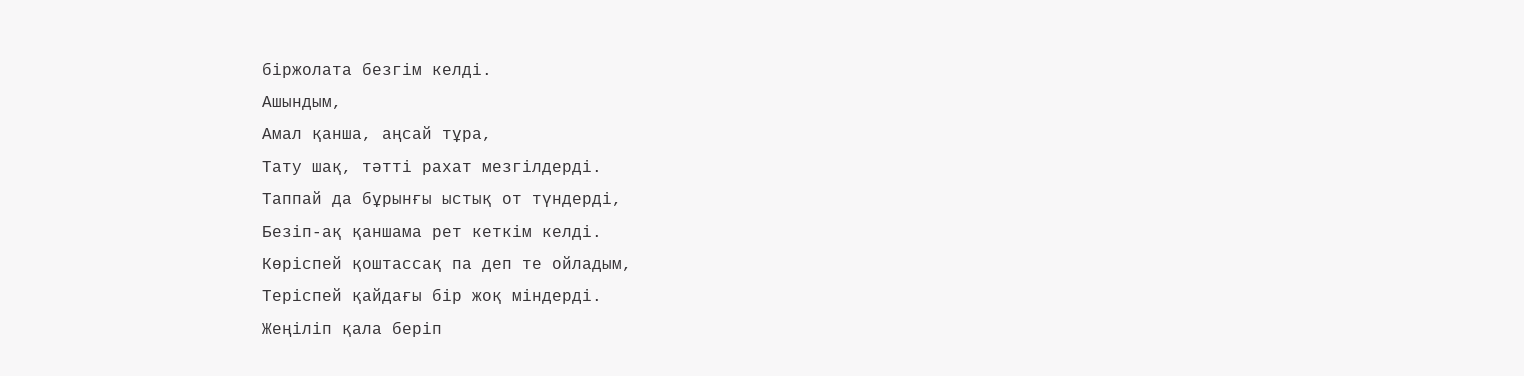біржолата безгім келді.
Ашындым,
Амал қанша, аңсай тұра,
Тату шақ, тәтті рахат мезгілдерді.
Таппай да бұрынғы ыстық от түндерді,
Безіп-ақ қаншама рет кеткім келді.
Көріспей қоштассақ па деп те ойладым,
Теріспей қайдағы бір жоқ міндерді.
Жеңіліп қала беріп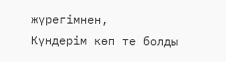жүрегімнен,
Күндерім көп те болды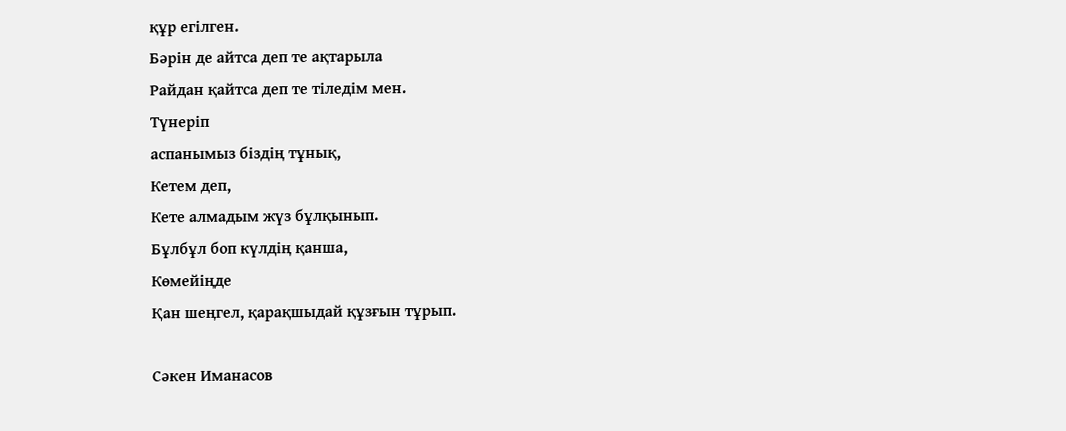құр егілген.
Бәрін де айтса деп те ақтарыла
Райдан қайтса деп те тіледім мен.
Түнеріп
аспанымыз біздің тұнық,
Кетем деп,
Кете алмадым жүз бұлқынып.
Бұлбұл боп күлдің қанша,
Көмейіңде
Қан шеңгел, қарақшыдай құзғын тұрып.

Сәкен Иманасов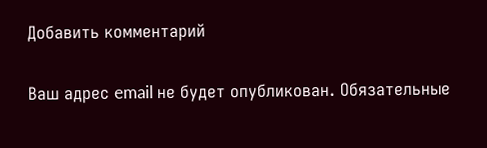Добавить комментарий

Ваш адрес email не будет опубликован. Обязательные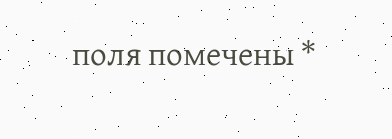поля помечены *